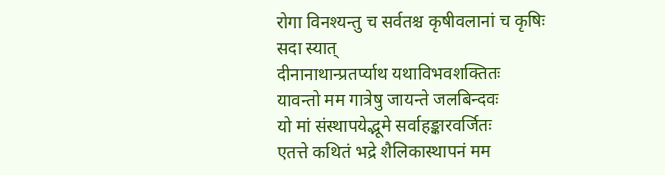रोगा विनश्यन्तु च सर्वतश्च कृषीवलानां च कृषिः सदा स्यात्
दीनानाथान्प्रतर्प्याथ यथाविभवशक्तितः
यावन्तो मम गात्रेषु जायन्ते जलबिन्दवः
यो मां संस्थापयेद्भूमे सर्वाहङ्कारवर्जितः
एतत्ते कथितं भद्रे शैलिकास्थापनं मम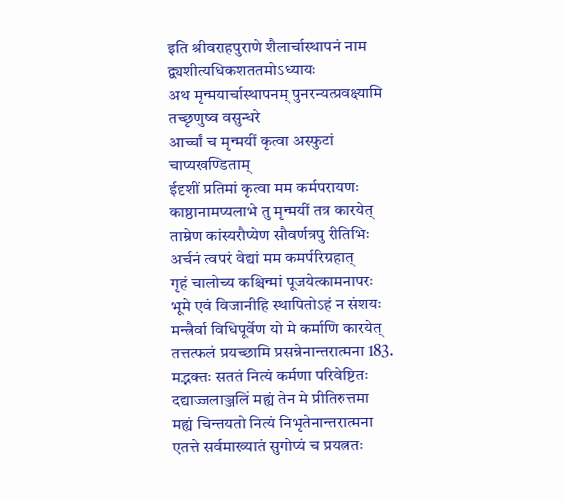इति श्रीवराहपुराणे शैलार्चास्थापनं नाम द्व्यशीत्यधिकशततमोऽध्यायः
अथ मृन्मयार्चास्थापनम् पुनरन्यत्प्रवक्ष्यामि तच्छृणुष्व वसुन्धरे
आर्च्चां च मृन्मयीं कृत्वा अस्फुटां चाप्यखण्डिताम्
ईदृशीं प्रतिमां कृत्वा मम कर्मपरायणः
काष्ठानामप्यलाभे तु मृन्मयीं तत्र कारयेत्
ताम्रेण कांस्यरौप्येण सौवर्णत्रपु रीतिभिः
अर्चनं त्वपरं वेद्यां मम कमर्परिग्रहात्
गृहं चालोच्य कश्चिन्मां पूजयेत्कामनापरः
भूमे एवं विजानीहि स्थापितोऽहं न संशयः
मन्त्रैर्वा विधिपूर्वेण यो मे कर्माणि कारयेत्
तत्तत्फलं प्रयच्छामि प्रसन्नेनान्तरात्मना 183.
मद्भक्तः सततं नित्यं कर्मणा परिवेष्टितः
दद्याज्जलाञ्जलिं मह्यं तेन मे प्रीतिरुत्तमा
मह्यं चिन्तयतो नित्यं निभृतेनान्तरात्मना
एतत्ते सर्वमाख्यातं सुगोप्यं च प्रयत्नतः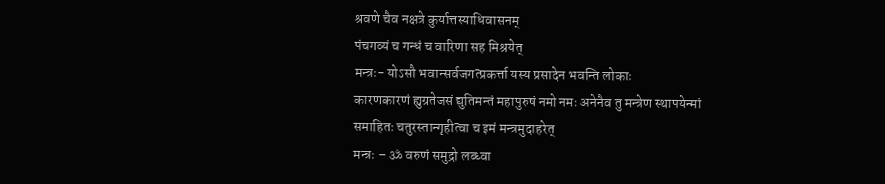श्रवणे चैव नक्षत्रे कुर्यात्तस्याधिवासनम्
पंचगव्यं च गन्धं च वारिणा सह मिश्रयेत्
मन्त्रः- योऽसौ भवान्सर्वजगत्प्रकर्त्ता यस्य प्रसादेन भवन्ति लोकाः
कारणकारणं ह्युग्रतेजसं द्युतिमन्तं महापुरुषं नमो नमः अनेनैव तु मन्त्रेण स्थापयेन्मां समाहितः चतुरस्तान्गृहीत्वा च इमं मन्त्रमुदाहरेत्
मन्त्रः – ॐ वरुणं समुद्रो लब्ध्वा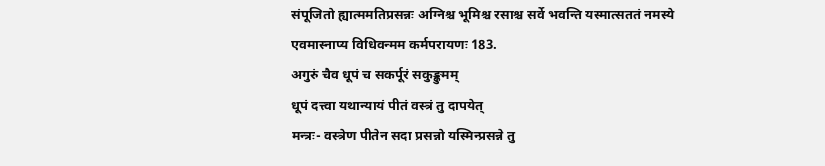संपूजितो ह्यात्ममतिप्रसन्नः अग्निश्च भूमिश्च रसाश्च सर्वे भवन्ति यस्मात्सततं नमस्ये
एवमास्नाप्य विधिवन्मम कर्मपरायणः 183.
अगुरुं चैव धूपं च सकर्पूरं सकुङ्कुमम्
धूपं दत्त्वा यथान्यायं पीतं वस्त्रं तु दापयेत्
मन्त्रः- वस्त्रेण पीतेन सदा प्रसन्नो यस्मिन्प्रसन्ने तु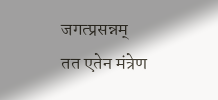जगत्प्रसन्नम्
तत एतेन मंत्रेण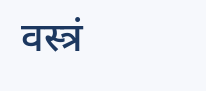वस्त्रं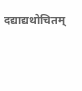दद्याद्यथोचितम्